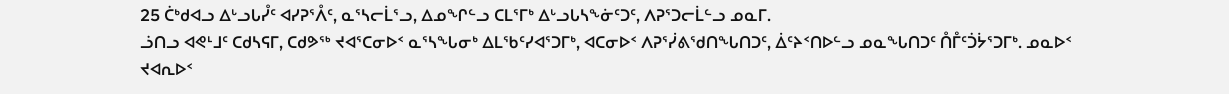25 ᑖᒃᑯᐊᓗ ᐃᒡᓗᒐᓮᑦ ᐊᓯᕈᕐᐰᑦ, ᓇᕐᓴᓕᒫᕐᓗ, ᐃᓄᖏᓪᓗ ᑕᒪᕐᒥᒃ ᐃᒡᓗᒐᓴᖕᓃᑦᑐᑦ, ᐱᕈᕐᑐᓕᒫᓪᓗ ᓄᓇᒥ.
ᓘᑎᓗ ᐊᕙᒻᒧᑦ ᑕᑯᓴᕋᒥ, ᑕᑯᕗᖅ ᔪᐊᕐᑕᓂᐅᑉ ᓇᕐᓴᖓᓂᒃ ᐃᒪᖃᑦᓯᐊᕐᑐᒥᒃ, ᐊᑕᓂᐅᑉ ᐱᕈᕐᓰᕕᖁᑎᖓᑎᑐᑦ, ᐄᑦᔨᑉᑎᐅᓪᓗ ᓄᓇᖓᑎᑐᑦ ᑍᒤᑦᑑᔮᕐᑐᒥᒃ. ᓄᓇᐅᑉ ᔪᐊᕆᐅᑉ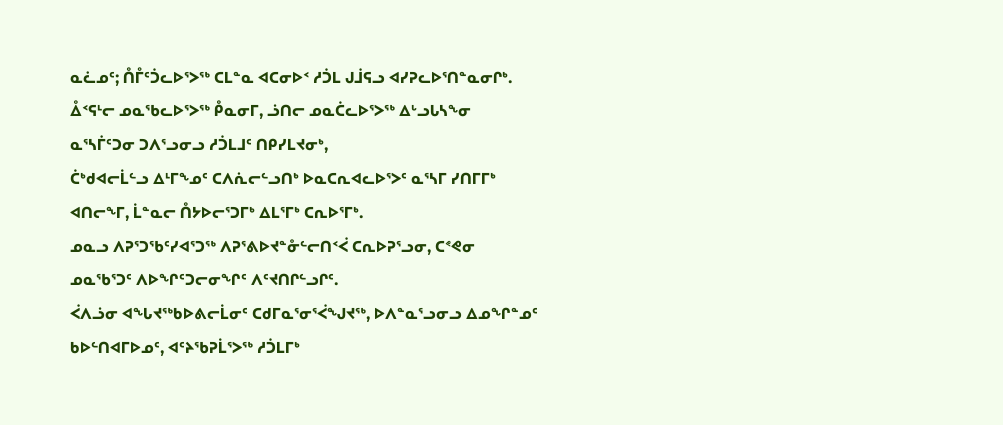ᓇᓛᓄᑦ; ᑍᒤᑦᑑᓚᐅᕐᐳᖅ ᑕᒪᓐᓇ ᐊᑕᓂᐅᑉ ᓱᑑᒪ ᒍᒨᕋᓗ ᐊᓯᕈᓚᐅᕐᑎᓐᓇᓂᒋᒃ.
ᐂᑉᕋᒻᓕ ᓄᓇᖃᓚᐅᕐᐳᖅ ᑬᓇᓂᒥ, ᓘᑎᓕ ᓄᓇᑖᓚᐅᕐᐳᖅ ᐃᒡᓗᒐᓴᖕᓂ ᓇᕐᓴᒦᑦᑐᓂ ᑐᐱᕐᓗᓂᓗ ᓱᑑᒪᒧᑦ ᑎᑭᓯᒪᔪᓂᒃ,
ᑖᒃᑯᐊᓕᒫᓪᓗ ᐃᒻᒥᖕᓄᑦ ᑕᐱᕇᓕᓪᓗᑎᒃ ᐅᓇᑕᕆᐊᓚᐅᕐᐳᑦ ᓇᕐᓴᒥ ᓯᑎᒥᒥᒃ ᐊᑎᓕᖕᒥ, ᒫᓐᓇᓕ ᑍᔭᐅᓕᕐᑐᒥᒃ ᐃᒪᕐᒥᒃ ᑕᕆᐅᕐᒥᒃ.
ᓄᓇᓗ ᐱᕈᕐᑐᖃᑦᓯᐊᕐᑐᖅ ᐱᕈᕐᕕᐅᔪᓐᓁᓪᓕᑎᑉᐹ ᑕᕆᐅᕈᕐᓗᓂ, ᑕᕝᕙᓂ ᓄᓇᖃᕐᑐᑦ ᐱᐅᖏᑦᑐᓕᓂᖏᑦ ᐱᑦᔪᑎᒋᓪᓗᒋᑦ.
ᐹᐱᓘᓂ ᐊᖓᔪᖅᑲᐅᕕᓕᒫᓂᑦ ᑕᑯᒥᓇᕐᓂᕐᐹᖑᔪᖅ, ᐅᐱᓐᓇᕐᓗᓂᓗ ᐃᓄᖏᓐᓄᑦ ᑲᐅᓪᑎᐊᒥᐅᓄᑦ, ᐊᑦᔨᖃᕈᒫᕐᐳᖅ ᓱᑑᒪᒥᒃ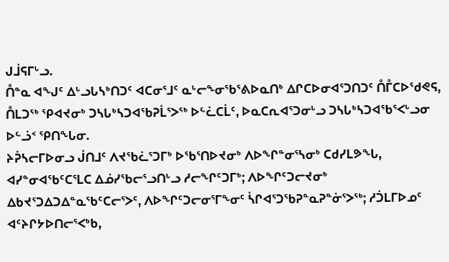ᒍᒨᕋᒥᒡᓗ.
ᑍᓐᓇ ᐊᖑᑦ ᐃᒡᓗᒐᓴᒃᑎᑐᑦ ᐊᑕᓂᕐᒧᑦ ᓇᒡᓕᖕᓂᖃᕐᕕᐅᓇᑎᒃ ᐃᒋᑕᐅᓂᐊᕐᑐᑎᑐᑦ ᑍᒤᑕᐅᖁᕙᕋ, ᑍᒪᑐᖅ ᕿᐊᔪᓂᒃ ᑐᓴᒐᒃᓴᑐᐊᖃᕈᒫᕐᐳᖅ ᐅᓪᓛᑕᒫᑦ, ᐅᓇᑕᕆᐊᕐᑐᓂᒡᓗ ᑐᓴᒐᒃᓴᑐᐊᖃᕐᐸᒡᓗᓂ ᐅᓪᓘᑉ ᕿᑎᖓᓂ.
ᔨᕉᓴᓕᒥᐅᓂᓗ ᒎᑎᒧᑦ ᐱᔪᖃᓛᕐᑐᒥᒃ ᐅᖃᕐᑎᐅᔪᓂᒃ ᐱᐅᖏᓐᓂᕐᓴᓂᒃ ᑕᑯᓯᒪᕗᖓ, ᐊᓯᓐᓂᐊᖃᑦᑕᕐᒪᑕ ᐃᓅᓯᖃᓕᕐᓗᑎᒡᓗ ᓱᓕᖏᑦᑐᒥᒃ; ᐱᐅᖏᑦᑐᓕᔪᓂᒃ ᐃᑲᔪᕐᑐᐃᑐᐃᓐᓇᖃᑦᑕᓕᕐᐳᑦ, ᐱᐅᖏᑦᑐᓕᓂᕐᒥᖕᓂᑦ ᓵᒋᐊᕐᑐᖃᕈᓐᓇᕈᓐᓃᕐᐳᖅ; ᓱᑑᒪᒥᐅᓄᑦ ᐊᑦᔨᒋᔭᐅᑎᓕᕐᐸᒃᑲ,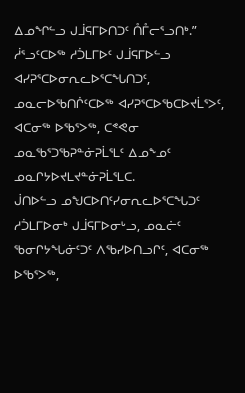ᐃᓄᖏᓪᓗ ᒍᒨᕋᒥᐅᑎᑐᑦ ᑍᒤᓕᕐᓗᑎᒃ.”
ᓲᕐᓗᑦᑕᐅᖅ ᓱᑑᒪᒥᐅᑦ ᒍᒨᕋᒥᐅᓪᓗ ᐊᓯᕈᕐᑕᐅᓂᕆᓚᐅᕐᑕᖓᑎᑐᑦ, ᓄᓇᓕᐅᖃᑎᒌᑦᑕᐅᖅ ᐊᓯᕈᕐᑕᐅᖃᑕᐅᔪᒫᕐᐳᑦ, ᐊᑕᓂᖅ ᐅᖃᕐᐳᖅ, ᑕᕝᕙᓂ ᓄᓇᖃᕐᑐᖃᕈᓐᓃᕈᒫᕐᒪᑦ ᐃᓄᖕᓄᑦ ᓄᓇᒋᔭᐅᔪᒪᔪᓐᓃᕈᒫᕐᒪᑕ.
ᒎᑎᐅᓪᓗ ᓄᖑᑕᐅᑎᑦᓯᓂᕆᓚᐅᕐᑕᖓᑐᑦ ᓱᑑᒪᒥᐅᓂᒃ ᒍᒨᕋᒥᐅᓂᒡᓗ, ᓄᓇᓖᑦ ᖃᓂᒋᔭᖓᓃᑦᑐᑦ ᐱᖃᓯᐅᑎᓗᒋᑦ, ᐊᑕᓂᖅ ᐅᖃᕐᐳᖅ,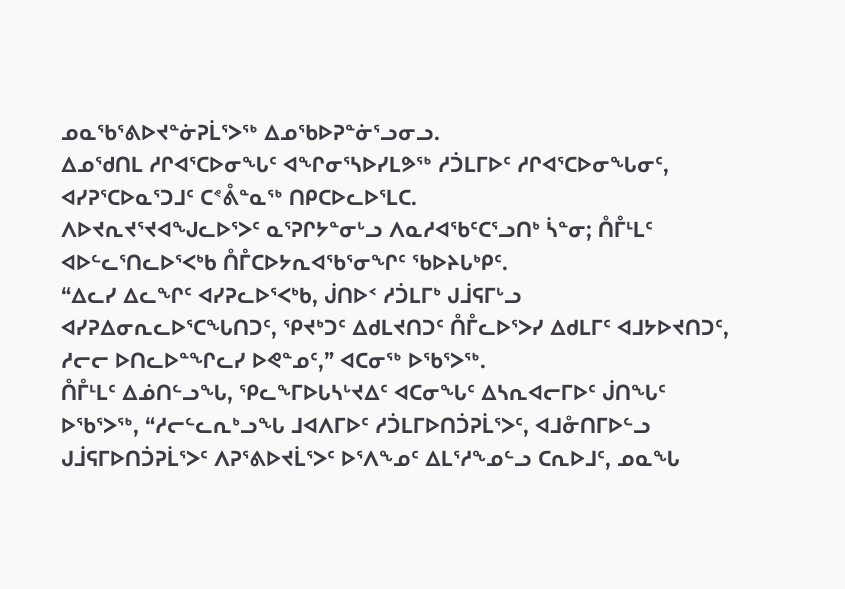ᓄᓇᖃᕐᕕᐅᔪᓐᓃᕈᒫᕐᐳᖅ ᐃᓄᖃᐅᕈᓐᓃᕐᓗᓂᓗ.
ᐃᓄᖁᑎᒪ ᓱᒋᐊᕐᑕᐅᓂᖓᑦ ᐊᖏᓂᕐᓴᐅᓯᒪᕗᖅ ᓱᑑᒪᒥᐅᑦ ᓱᒋᐊᕐᑕᐅᓂᖓᓂᑦ, ᐊᓯᕈᕐᑕᐅᓇᕐᑐᒧᑦ ᑕᕝᕔᓐᓇᖅ ᑎᑭᑕᐅᓚᐅᕐᒪᑕ.
ᐱᐅᔪᕆᔪᕐᔪᐊᖑᓚᐅᕐᐳᑦ ᓇᕐᕈᒋᔭᓐᓂᒡᓗ ᐱᓇᓱᐊᖃᑦᑕᕐᓗᑎᒃ ᓵᓐᓂ; ᑍᒤᒻᒪᑦ ᐊᐅᓪᓚᕐᑎᓚᐅᕐᐸᒃᑲ ᑍᒤᑕᐅᔭᕆᐊᖃᕐᓂᖏᑦ ᖃᐅᔨᒐᒃᑭᑦ.
“ᐃᓚᓯ ᐃᓚᖏᑦ ᐊᓯᕈᓚᐅᕐᐸᒃᑲ, ᒎᑎᐅᑉ ᓱᑑᒪᒥᒃ ᒍᒨᕋᒥᒡᓗ ᐊᓯᕈᐃᓂᕆᓚᐅᕐᑕᖓᑎᑐᑦ, ᕿᔪᒃᑐᑦ ᐃᑯᒪᔪᑎᑐᑦ ᑍᒤᓚᐅᕐᐳᓯ ᐃᑯᒪᒥᑦ ᐊᒧᔭᐅᔪᑎᑐᑦ, ᓱᓕᓕ ᐅᑎᓚᐅᓐᖏᓚᓯ ᐅᕙᓐᓄᑦ,” ᐊᑕᓂᖅ ᐅᖃᕐᐳᖅ.
ᑍᒤᒻᒪᑦ ᐃᓅᑎᓪᓗᖓ, ᕿᓚᖕᒥᐅᒐᓴᒡᔪᐃᑦ ᐊᑕᓂᖓᑦ ᐃᓴᕆᐊᓕᒥᐅᑦ ᒎᑎᖓᑦ ᐅᖃᕐᐳᖅ, “ᓱᓕᓪᓚᕆᒃᓗᖓ ᒧᐊᐱᒥᐅᑦ ᓱᑑᒪᒥᐅᑎᑑᕈᒫᕐᐳᑦ, ᐊᒧᓁᑎᒥᐅᓪᓗ ᒍᒨᕋᒥᐅᑎᑑᕈᒫᕐᐳᑦ ᐱᕈᕐᕕᐅᔪᒫᕐᐳᑦ ᐅᕐᐱᖕᓄᑦ ᐃᒪᕐᓱᖕᓄᓪᓗ ᑕᕆᐅᒧᑦ, ᓄᓇᖓ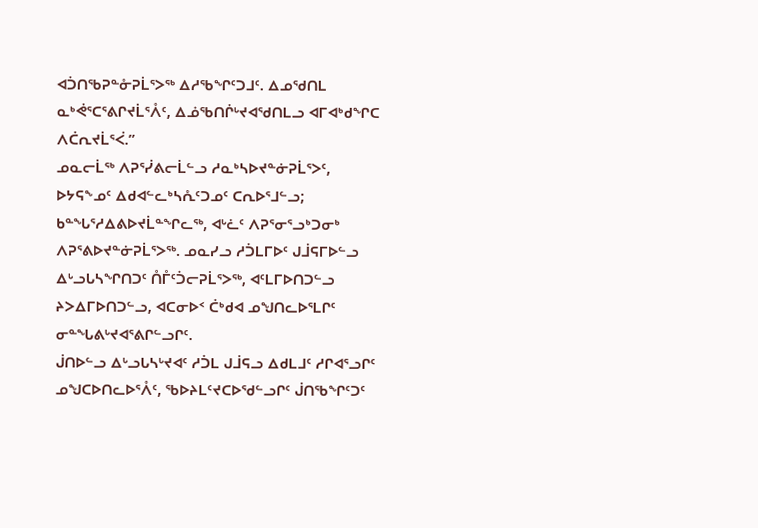ᐊᑑᑎᖃᕈᓐᓁᕈᒫᕐᐳᖅ ᐃᓱᖃᖏᑦᑐᒧᑦ. ᐃᓄᖁᑎᒪ ᓇᒃᕚᕐᑕᕐᕕᒋᔪᒫᕐᐰᑦ, ᐃᓅᖃᑎᒌᒡᔪᐊᖁᑎᒪᓗ ᐊᒥᐊᒃᑯᖏᑕ ᐱᑖᕆᔪᒫᕐᐹ.”
ᓄᓇᓕᒫᖅ ᐱᕈᕐᓰᕕᓕᒫᓪᓗ ᓱᓇᒃᓴᐅᔪᓐᓃᕈᒫᕐᐳᑦ, ᐅᔭᕋᖕᓄᑦ ᐃᑯᐊᓪᓚᒃᓴᕅᑦᑐᓄᑦ ᑕᕆᐅᕐᒧᓪᓗ; ᑲᓐᖓᕐᓱᐃᕕᐅᔪᒫᓐᖏᓚᖅ, ᐊᒡᓛᑦ ᐱᕈᕐᓂᕐᓗᒃᑐᓂᒃ ᐱᕈᕐᕕᐅᔪᓐᓃᕈᒫᕐᐳᖅ. ᓄᓇᓯᓗ ᓱᑑᒪᒥᐅᑦ ᒍᒨᕋᒥᐅᓪᓗ ᐃᒡᓗᒐᓴᖏᑎᑐᑦ ᑍᒤᑦᑑᓕᕈᒫᕐᐳᖅ, ᐊᑦᒪᒥᐅᑎᑐᓪᓗ ᔨᐳᐃᒥᐅᑎᑐᓪᓗ, ᐊᑕᓂᐅᑉ ᑖᒃᑯᐊ ᓄᖑᑎᓚᐅᕐᒪᒋᑦ ᓂᓐᖓᕕᒡᔪᐊᕐᕕᒋᓪᓗᒋᑦ.
ᒎᑎᐅᓪᓗ ᐃᒡᓗᒐᓴᒡᔪᐊᑦ ᓱᑑᒪ ᒍᒨᕋᓗ ᐃᑯᒪᒧᑦ ᓱᒋᐊᕐᓗᒋᑦ ᓄᖑᑕᐅᑎᓚᐅᕐᐰᑦ, ᖃᐅᔨᒪᑦᔪᑕᐅᖁᓪᓗᒋᑦ ᒎᑎᖃᖏᑦᑐᑦ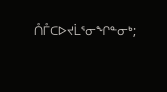ᑍᒤᑕᐅᔪᒫᕐᓂᖏᓐᓂᒃ;